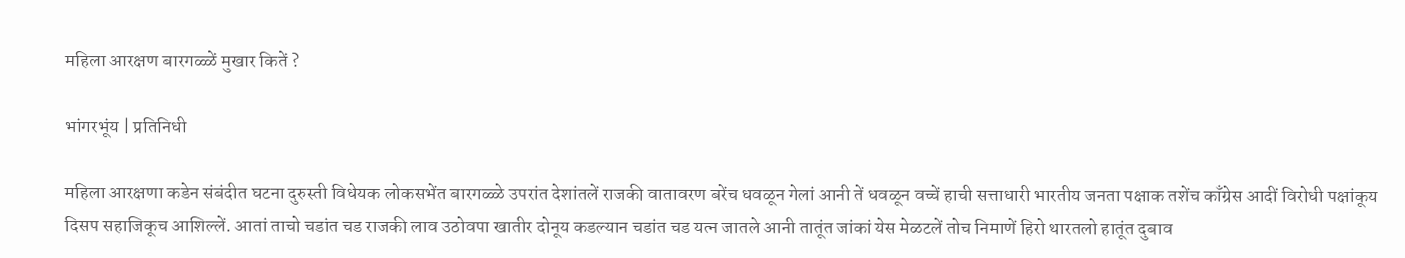महिला आरक्षण बारगळ्ळें मुखार कितें ?

भांगरभूंय | प्रतिनिधी

महिला आरक्षणा कडेन संबंदीत घटना दुरुस्ती विधेयक लोकसभेंत बारगळ्ळे उपरांत देशांतलें राजकी वातावरण बरेंच धवळून गेलां आनी तें धवळून वच्चें हाची सत्ताधारी भारतीय जनता पक्षाक तशेंच काँग्रेस आदीं विरोधी पक्षांकूय दिसप सहाजिकूच आशिल्लें. आतां ताचो चडांत चड राजकी लाव उठोवपा खातीर दोनूय कडल्यान चडांत चड यत्न जातले आनी तातूंत जांकां येस मेळटलें तोच निमाणें हिरो थारतलो हातूंत दुबाव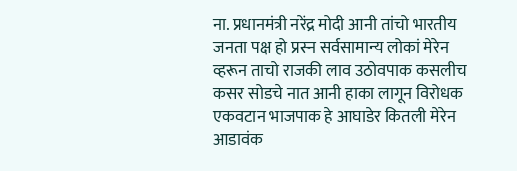ना. प्रधानमंत्री नरेंद्र मोदी आनी तांचो भारतीय जनता पक्ष हो प्रस्न सर्वसामान्य लोकां मेरेन व्हरून ताचो राजकी लाव उठोवपाक कसलीच कसर सोडचे नात आनी हाका लागून विरोधक एकवटान भाजपाक हे आघाडेर कितली मेरेन आडावंक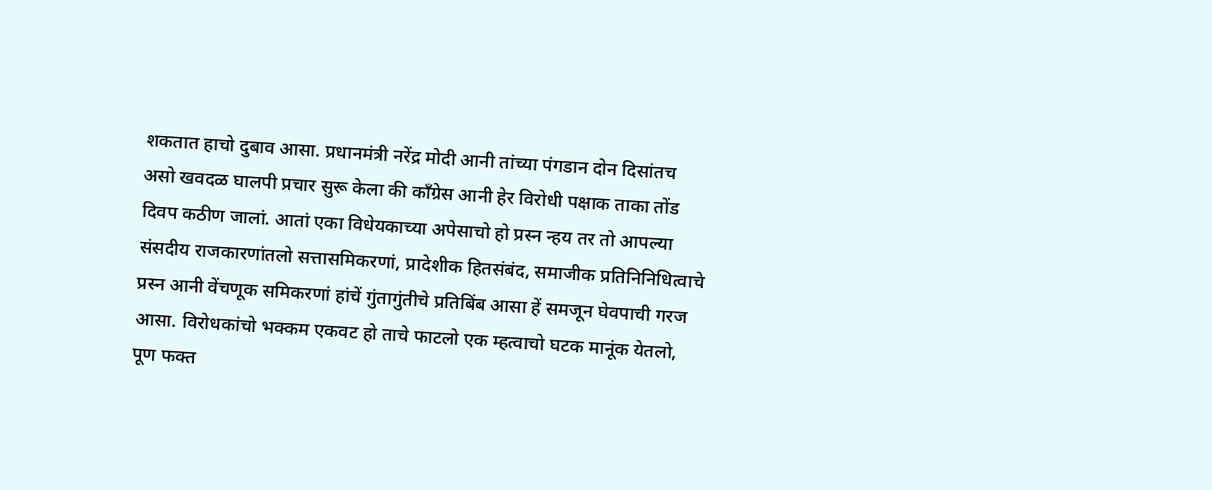शकतात हाचो दुबाव आसा. प्रधानमंत्री नरेंद्र मोदी आनी तांच्या पंगडान दोन दिसांतच असो खवदळ घालपी प्रचार सुरू केला की काँग्रेस आनी हेर विरोधी पक्षाक ताका तोंड दिवप कठीण जालां. आतां एका विधेयकाच्या अपेसाचो हो प्रस्न न्हय तर तो आपल्या संसदीय राजकारणांतलो सत्तासमिकरणां, प्रादेशीक हितसंबंद, समाजीक प्रतिनिनिधित्वाचे प्रस्न आनी वेंचणूक समिकरणां हांचें गुंतागुंतीचे प्रतिबिंब आसा हें समजून घेवपाची गरज आसा. विरोधकांचो भक्कम एकवट हो ताचे फाटलो एक म्हत्वाचो घटक मानूंक येतलो, पूण फक्त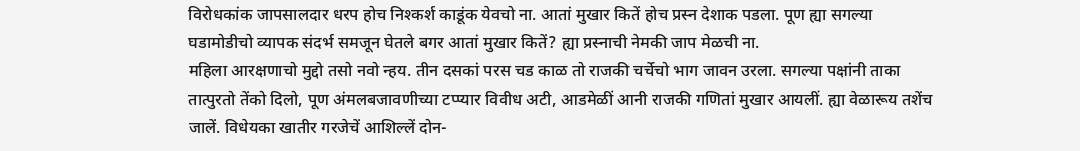विरोधकांक जापसालदार धरप होच निश्कर्श काडूंक येवचो ना. आतां मुखार कितें होच प्रस्न देशाक पडला. पूण ह्या सगल्या घडामोडीचो व्यापक संदर्भ समजून घेतले बगर आतां मुखार कितें? ह्या प्रस्नाची नेमकी जाप मेळची ना.
महिला आरक्षणाचो मुद्दो तसो नवो न्हय. तीन दसकां परस चड काळ तो राजकी चर्चेचो भाग जावन उरला. सगल्या पक्षांनी ताका तात्पुरतो तेंको दिलो, पूण अंमलबजावणीच्या टप्प्यार विवीध अटी, आडमेळीं आनी राजकी गणितां मुखार आयलीं. ह्या वेळारूय तशेंच जालें. विधेयका खातीर गरजेचें आशिल्लें दोन-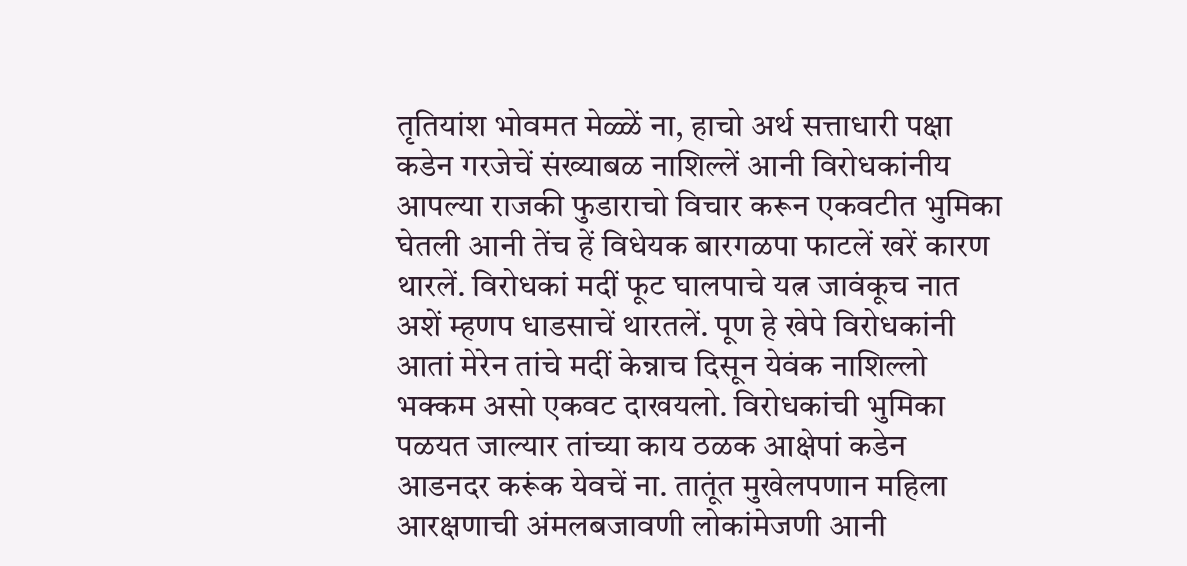तृतियांश भोवमत मेळ्ळें ना, हाचो अर्थ सत्ताधारी पक्षा कडेन गरजेचें संख्याबळ नाशिल्लें आनी विरोधकांनीय आपल्या राजकी फुडाराचो विचार करून एकवटीत भुमिका घेतली आनी तेंच हें विधेयक बारगळपा फाटलें खरें कारण थारलें. विरोधकां मदीं फूट घालपाचे यत्न जावंकूच नात अशें म्हणप धाडसाचें थारतलें. पूण हे खेपे विरोधकांनी आतां मेरेन तांचे मदीं केन्नाच दिसून येवंक नाशिल्लो भक्कम असो एकवट दाखयलो. विरोधकांची भुमिका पळयत जाल्यार तांच्या काय ठळक आक्षेपां कडेन आडनदर करूंक येवचें ना. तातूंत मुखेलपणान महिला आरक्षणाची अंमलबजावणी लोकांमेजणी आनी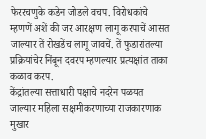फेररचणुके कडेन जोडले वचप. विरोधकांचे म्हणणें अशें की जर आरक्षण लागू करपाचें आसत जाल्यार तें रोखडेंच लागू जावचें. तें फुडारांतल्या प्रक्रियांचेर निंबून दवरप म्हणल्यार प्रत्यक्षांत ताका कळाव करप.
केंद्रांतल्या सत्ताधारी पक्षाचे नदरेन पळयत जाल्यार महिला सक्षमीकरणाच्या राजकारणाक मुखार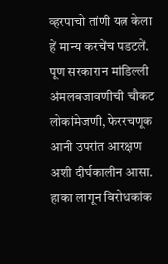व्हरपाचो तांणी यत्न केला हें मान्य करचेंच पडटलें. पूण सरकारान मांडिल्ली अंमलबजावणीची चौकट लोकांमेजणी, फेररचणूक आनी उपरांत आरक्षण अशी दीर्घकालीन आसा. हाका लागून विरोधकांक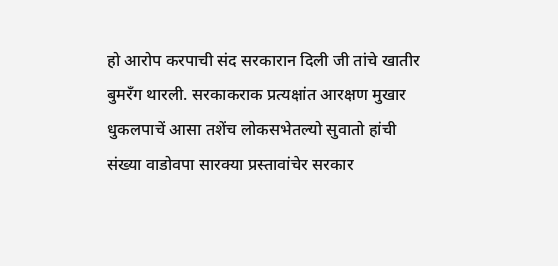हो आरोप करपाची संद सरकारान दिली जी तांचे खातीर बुमरँग थारली. सरकाकराक प्रत्यक्षांत आरक्षण मुखार धुकलपाचें आसा तशेंच लोकसभेतल्यो सुवातो हांची संख्या वाडोवपा सारक्या प्रस्तावांचेर सरकार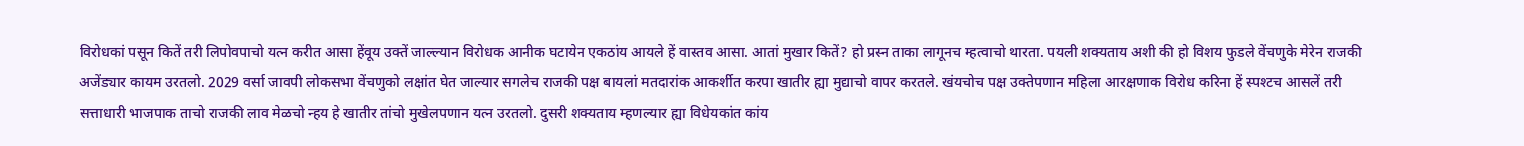विरोधकां पसून कितें तरी लिपोवपाचो यत्न करीत आसा हेंवूय उक्तें जाल्ल्यान विरोधक आनीक घटायेन एकठांय आयले हें वास्तव आसा. आतां मुखार कितें? हो प्रस्न ताका लागूनच म्हत्वाचो थारता. पयली शक्यताय अशी की हो विशय फुडले वेंचणुके मेरेन राजकी अजेंड्यार कायम उरतलो. 2029 वर्सा जावपी लोकसभा वेंचणुको लक्षांत घेत जाल्यार सगलेच राजकी पक्ष बायलां मतदारांक आकर्शीत करपा खातीर ह्या मुद्याचो वापर करतले. खंयचोच पक्ष उक्तेपणान महिला आरक्षणाक विरोध करिना हें स्पश्टच आसलें तरी सत्ताधारी भाजपाक ताचो राजकी लाव मेळचो न्हय हे खातीर तांचो मुखेलपणान यत्न उरतलो. दुसरी शक्यताय म्हणल्यार ह्या विधेयकांत कांय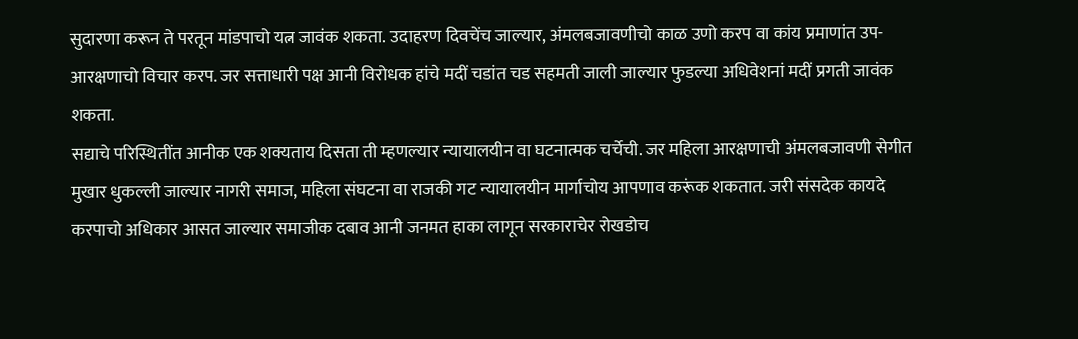सुदारणा करून ते परतून मांडपाचो यत्न जावंक शकता. उदाहरण दिवचेंच जाल्यार, अंमलबजावणीचो काळ उणो करप वा कांय प्रमाणांत उप-आरक्षणाचो विचार करप. जर सत्ताधारी पक्ष आनी विरोधक हांचे मदीं चडांत चड सहमती जाली जाल्यार फुडल्या अधिवेशनां मदीं प्रगती जावंक शकता.
सद्याचे परिस्थितींत आनीक एक शक्यताय दिसता ती म्हणल्यार न्यायालयीन वा घटनात्मक चर्चेची. जर महिला आरक्षणाची अंमलबजावणी सेगीत मुखार धुकल्ली जाल्यार नागरी समाज, महिला संघटना वा राजकी गट न्यायालयीन मार्गाचोय आपणाव करूंक शकतात. जरी संसदेक कायदे करपाचो अधिकार आसत जाल्यार समाजीक दबाव आनी जनमत हाका लागून सरकाराचेर रोखडोच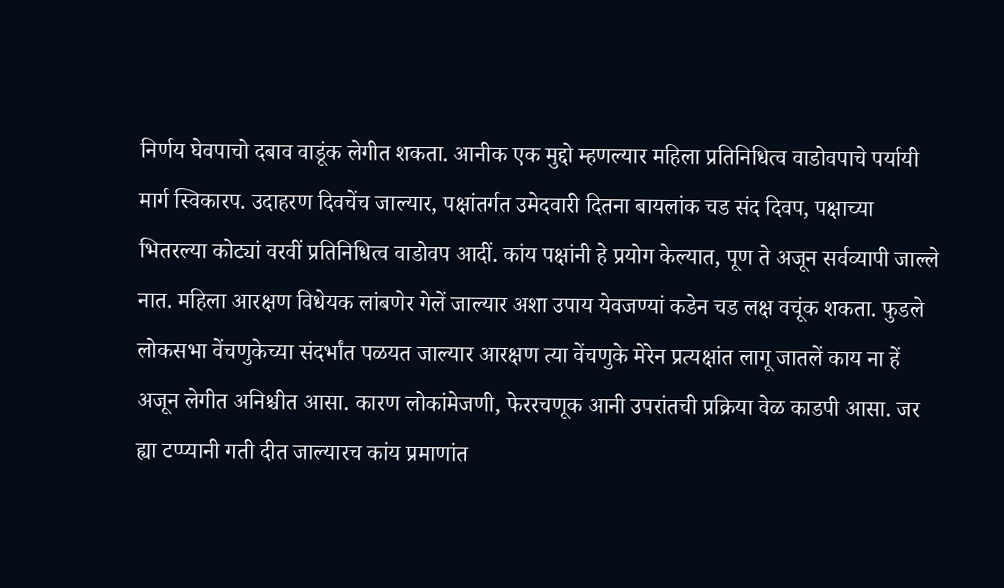निर्णय घेवपाचो दबाव वाडूंक लेगीत शकता. आनीक एक मुद्दो म्हणल्यार महिला प्रतिनिधित्व वाडोवपाचे पर्यायी मार्ग स्विकारप. उदाहरण दिवचेंच जाल्यार, पक्षांतर्गत उमेदवारी दितना बायलांक चड संद दिवप, पक्षाच्या भितरल्या कोट्यां वरवीं प्रतिनिधित्व वाडोवप आदीं. कांय पक्षांनी हे प्रयोग केल्यात, पूण ते अजून सर्वव्यापी जाल्ले नात. महिला आरक्षण विधेयक लांबणेर गेलें जाल्यार अशा उपाय येवजण्यां कडेन चड लक्ष वचूंक शकता. फुडले लोकसभा वेंचणुकेच्या संदर्भांत पळयत जाल्यार आरक्षण त्या वेंचणुके मेरेन प्रत्यक्षांत लागू जातलें काय ना हें अजून लेगीत अनिश्चीत आसा. कारण लोकांमेजणी, फेररचणूक आनी उपरांतची प्रक्रिया वेळ काडपी आसा. जर ह्या टप्प्यानी गती दीत जाल्यारच कांय प्रमाणांत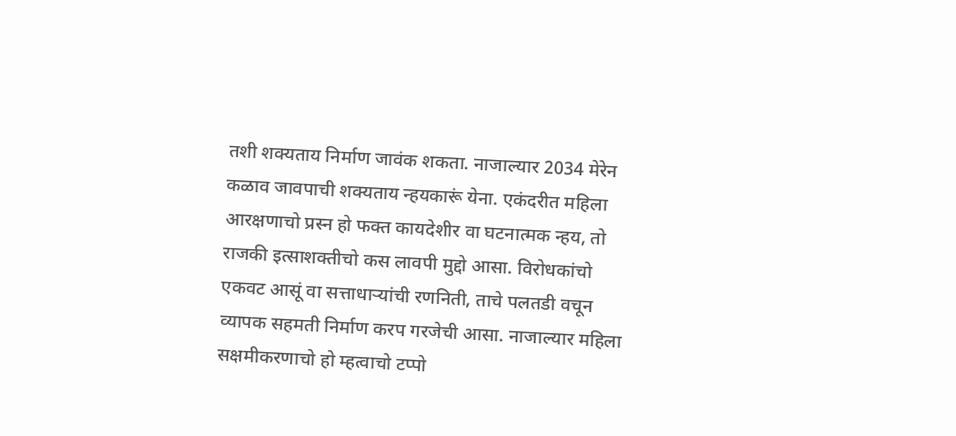तशी शक्यताय निर्माण जावंक शकता. नाजाल्यार 2034 मेरेन कळाव जावपाची शक्यताय न्हयकारूं येना. एकंदरीत महिला आरक्षणाचो प्रस्न हो फक्त कायदेशीर वा घटनात्मक न्हय, तो राजकी इत्साशक्तीचो कस लावपी मुद्दो आसा. विरोधकांचो एकवट आसूं वा सत्ताधाऱ्यांची रणनिती, ताचे पलतडी वचून व्यापक सहमती निर्माण करप गरजेची आसा. नाजाल्यार महिला सक्षमीकरणाचो हो म्हत्वाचो टप्पो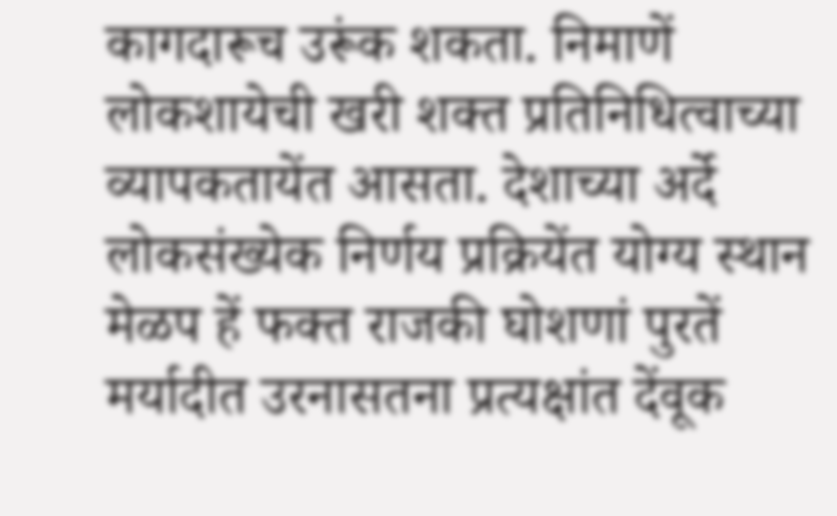कागदारूच उरूंक शकता. निमाणें लोकशायेची खरी शक्त प्रतिनिधित्वाच्या व्यापकतायेंत आसता. देशाच्या अर्दे लोकसंख्येक निर्णय प्रक्रियेंत योग्य स्थान मेळप हें फक्त राजकी घोशणां पुरतें मर्यादीत उरनासतना प्रत्यक्षांत देंवूक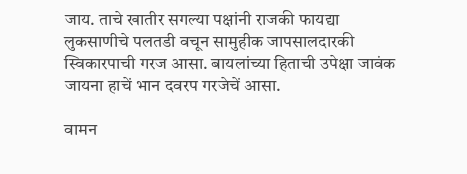जाय. ताचे खातीर सगल्या पक्षांनी राजकी फायद्या लुकसाणीचे पलतडी वचून सामुहीक जापसालदारकी स्विकारपाची गरज आसा. बायलांच्या हिताची उपेक्षा जावंक जायना हाचें भान दवरप गरजेचें आसा.

वामन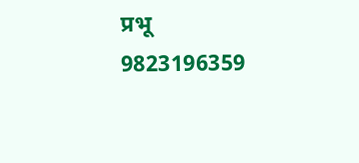प्रभू
9823196359